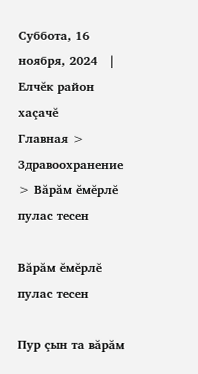Суббота, 16 ноября, 2024   |    Елчĕк район хаçачĕ
Главная > Здравоохранение > Вăрăм ĕмĕрлĕ пулас тесен

Вăрăм ĕмĕрлĕ пулас тесен

Пур çын та вăрăм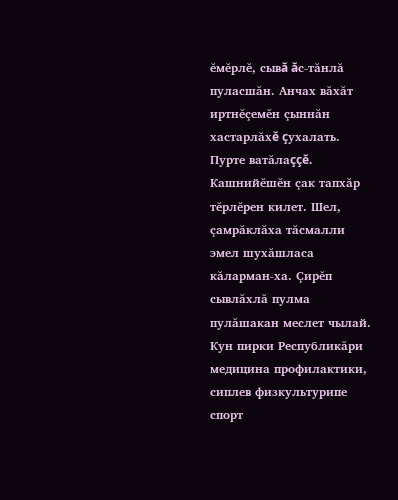ĕмĕрлĕ, сывă ăс-тăнлă пуласшăн. Анчах вăхăт иртнĕçемĕн çыннăн хастарлăхĕ çухалать. Пурте ватăлаççĕ. Кашнийĕшĕн çак тапхăр тĕрлĕрен килет. Шел, çамрăклăха тăсмалли эмел шухăшласа кăларман-ха. Çирĕп сывлăхлă пулма пулăшакан меслет чылай. Кун пирки Республикăри медицина профилактики, сиплев физкультурипе спорт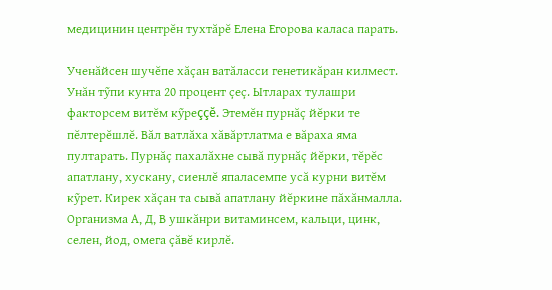медицинин центрĕн тухтăрĕ Елена Егорова каласа парать.

Ученăйсен шучĕпе хăçан ватăласси генетикăран килмест. Унăн тỹпи кунта 20 процент çеç. Ытларах тулашри факторсем витĕм кỹреççĕ. Этемĕн пурнăç йĕрки те пĕлтерĕшлĕ. Вăл ватлăха хăвăртлатма е вăраха яма пултарать. Пурнăç пахалăхне сывă пурнăç йĕрки, тĕрĕс апатлану, хускану, сиенлĕ япаласемпе усă курни витĕм кỹрет. Кирек хăçан та сывă апатлану йĕркине пăхăнмалла. Организма А, Д, В ушкăнри витаминсем, кальци, цинк, селен, йод, омега çăвĕ кирлĕ.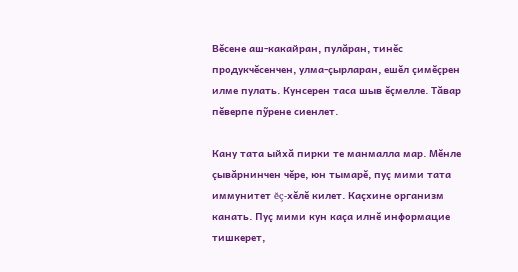Вĕсене аш-какайран, пулăран, тинĕс продукчĕсенчен, улма-çырларан, ешĕл çимĕçрен илме пулать. Кунсерен таса шыв ĕçмелле. Тăвар пĕверпе пỹрене сиенлет.

Кану тата ыйхă пирки те манмалла мар. Мĕнле çывăрнинчен чĕре, юн тымарĕ, пуç мими тата иммунитет ĕç-хĕлĕ килет. Каçхине организм канать. Пуç мими кун каçа илнĕ информацие тишкерет,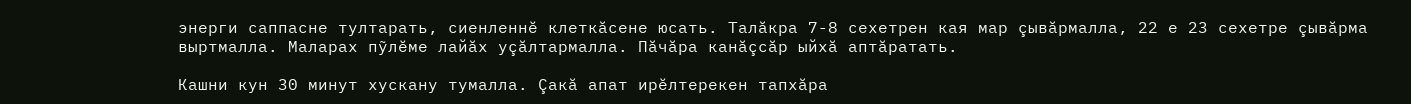энерги саппасне тултарать, сиенленнĕ клеткăсене юсать. Талăкра 7-8 сехетрен кая мар çывăрмалла, 22 е 23 сехетре çывăрма выртмалла. Маларах пỹлĕме лайăх уçăлтармалла. Пăчăра канăçсăр ыйхă аптăратать.

Кашни кун 30 минут хускану тумалла. Çакă апат ирĕлтерекен тапхăра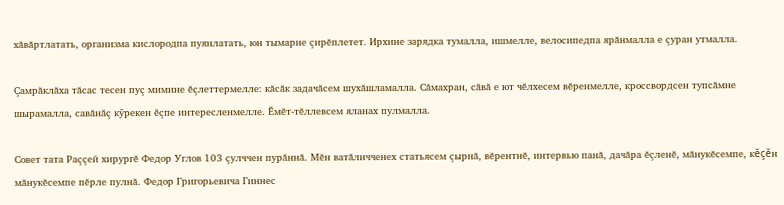хăвăртлатать, организма кислородпа пуянлатать, юн тымарне çирĕплетет. Ирхине зарядка тумалла, ишмелле, велосипедпа ярăнмалла е çуран утмалла.

Çамрăклăха тăсас тесен пуç мимине ĕçлеттермелле: кăсăк задачăсем шухăшламалла. Сăмахран, сăвă е ют чĕлхесем вĕренмелле, кроссвордсен тупсăмне шырамалла, савăнăç кỹрекен ĕçпе интересленмелле. Ĕмĕт-тĕллевсем яланах пулмалла.

Совет тата Раççей хирургĕ Федор Углов 103 çулччен пурăннă. Мĕн ватăличченех статьясем çырнă, вĕрентнĕ, интервью панă, дачăра ĕçленĕ, мăнукĕсемпе, кĕçĕн мăнукĕсемпе пĕрле пулнă. Федор Григорьевича Гиннес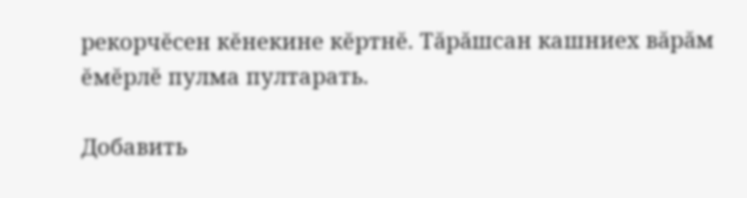рекорчĕсен кĕнекине кĕртнĕ. Тăрăшсан кашниех вăрăм ĕмĕрлĕ пулма пултарать.

Добавить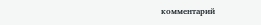комментарий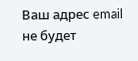Ваш адрес email не будет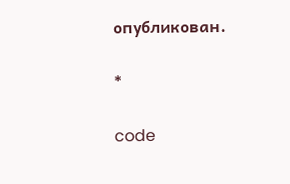опубликован.

*

code